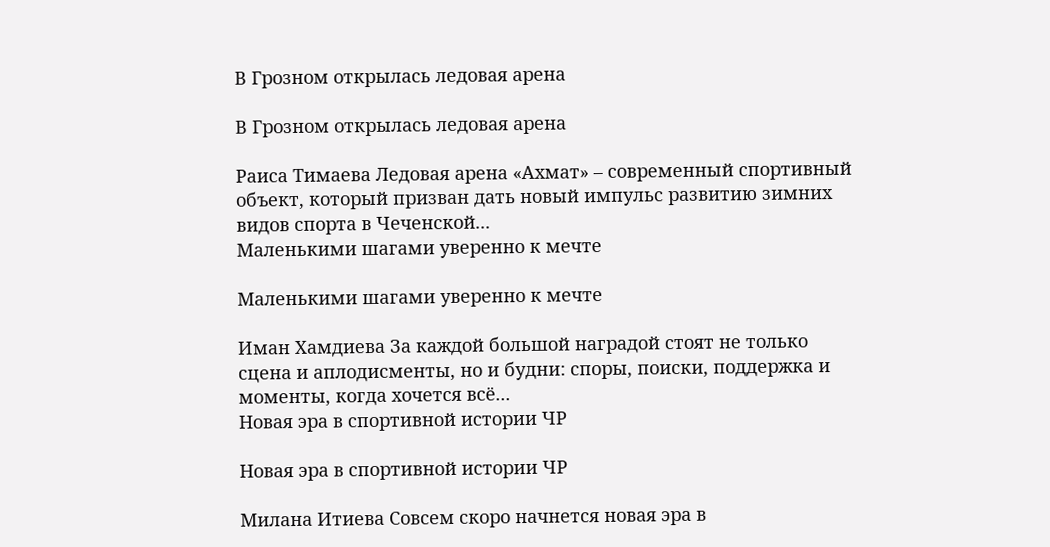В Грозном открылась ледовая арена

В Грозном открылась ледовая арена

Раиса Тимаева Ледовая арена «Ахмат» – современный спортивный объект, который призван дать новый импульс развитию зимних видов спорта в Чеченской...
Маленькими шагами уверенно к мечте

Маленькими шагами уверенно к мечте

Иман Хамдиева За каждой большой наградой стоят не только сцена и аплодисменты, но и будни: споры, поиски, поддержка и моменты, когда хочется всё...
Новая эра в спортивной истории ЧР

Новая эра в спортивной истории ЧР

Милана Итиева Совсем скоро начнется новая эра в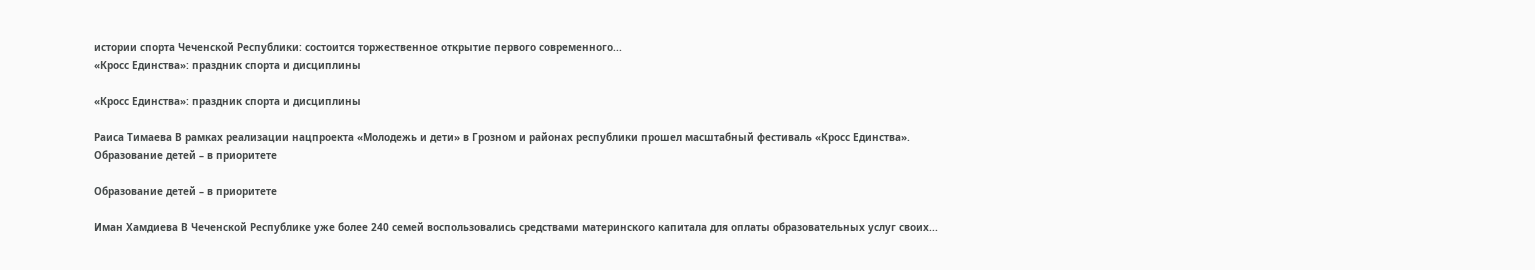истории спорта Чеченской Республики: состоится торжественное открытие первого современного...
«Кросс Единства»: праздник спорта и дисциплины

«Кросс Единства»: праздник спорта и дисциплины

Раиса Тимаева В рамках реализации нацпроекта «Молодежь и дети» в Грозном и районах республики прошел масштабный фестиваль «Кросс Единства».
Образование детей – в приоритете

Образование детей – в приоритете

Иман Хамдиева В Чеченской Республике уже более 240 семей воспользовались средствами материнского капитала для оплаты образовательных услуг своих...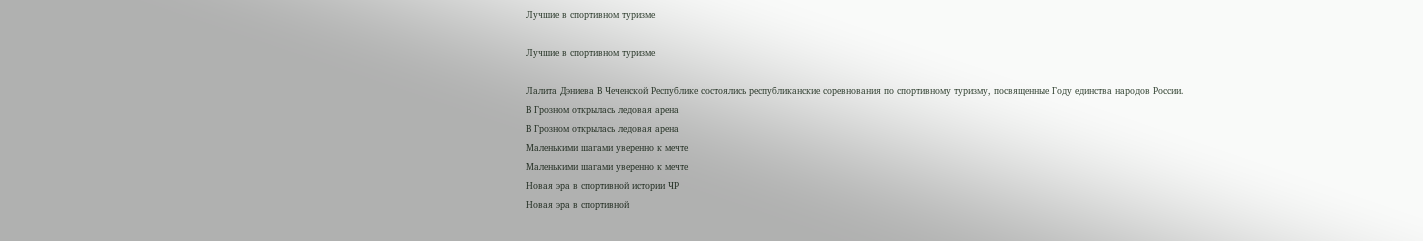Лучшие в спортивном туризме

Лучшие в спортивном туризме

Лалита Дэниева В Чеченской Республике состоялись республиканские соревнования по спортивному туризму, посвященные Году единства народов России.
В Грозном открылась ледовая арена
В Грозном открылась ледовая арена
Маленькими шагами уверенно к мечте
Маленькими шагами уверенно к мечте
Новая эра в спортивной истории ЧР
Новая эра в спортивной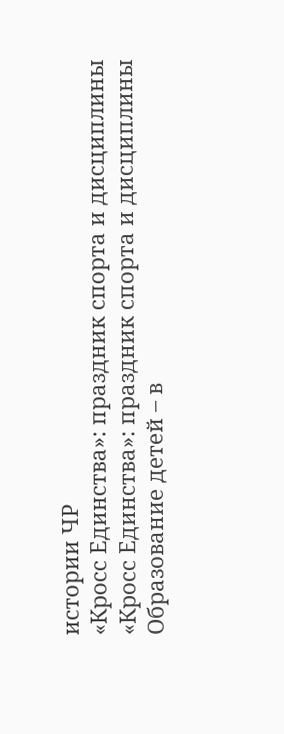истории ЧР
«Кросс Единства»: праздник спорта и дисциплины
«Кросс Единства»: праздник спорта и дисциплины
Образование детей – в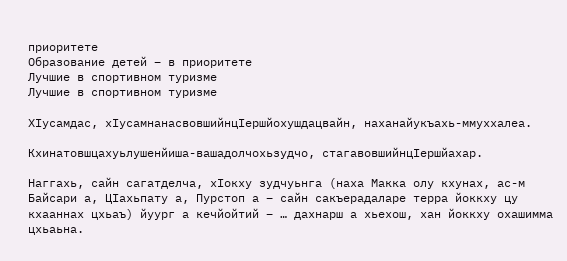приоритете
Образование детей – в приоритете
Лучшие в спортивном туризме
Лучшие в спортивном туризме

ХIусамдас, хIусамнанасвовшийнцIершйохушдацвайн, наханайукъахь-ммуххалеа.

Кхинатовшцахуьлушенйиша-вашадолчохьзудчо, стагавовшийнцIершйахар.

Наггахь, сайн сагатделча, хIокху зудчуьнга (наха Макка олу кхунах, ас-м Байсари а, ЦIахьпату а, Пурстоп а – сайн сакъерадаларе терра йоккху цу кхааннах цхьаъ) йуург а кечйойтий – … дахнарш а хьехош, хан йоккху охашимма цхьаьна.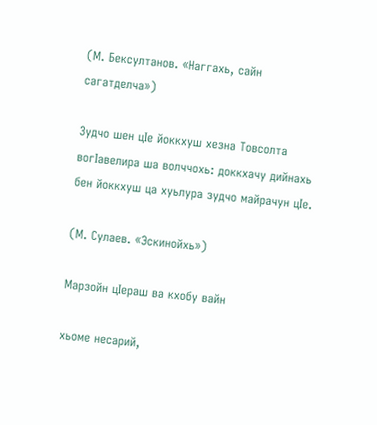(М. Бексултанов. «Наггахь, сайн сагатделча»)

Зудчо шен цIе йоккхуш хезна Товсолта вогIавелира ша волччохь: доккхачу дийнахь бен йоккхуш ца хуьлура зудчо майрачун цIе.

(М. Сулаев. «Эскинойхь»)

Марзойн цIераш ва кхобу вайн

хьоме несарий,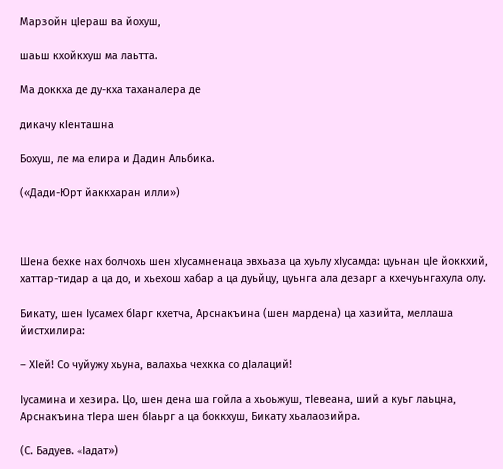Марзойн цIераш ва йохуш,

шаьш кхойкхуш ма лаьтта.

Ма доккха де ду-кха таханалера де

дикачу кIенташна

Бохуш, ле ма елира и Дадин Альбика.

(«Дади-Юрт йаккхаран илли»)



Шена бехке нах болчохь шен хIусамненаца эвхьаза ца хуьлу хIусамда: цуьнан цIе йоккхий, хаттар-тидар а ца до, и хьехош хабар а ца дуьйцу, цуьнга ала дезарг а кхечуьнгахула олу.

Бикату, шен Iусамех бIарг кхетча, Арснакъина (шен мардена) ца хазийта, меллаша йистхилира:

– ХIей! Со чуйужу хьуна, валахьа чехкка со дIалаций!

Iусамина и хезира. Цо, шен дена ша гойла а хьоьжуш, тIевеана, ший а куьг лаьцна, Арснакъина тIера шен бIаьрг а ца боккхуш, Бикату хьалаозийра.

(С. Бадуев. «Iадат»)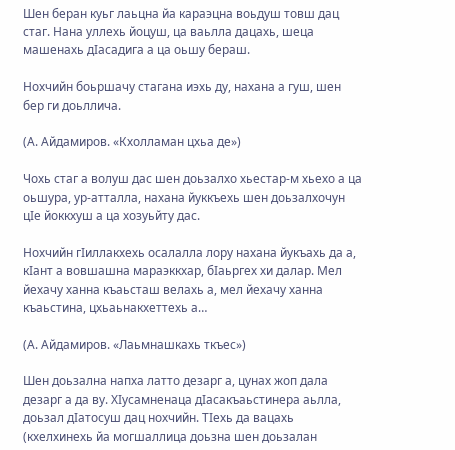Шен беран куьг лаьцна йа караэцна воьдуш товш дац стаг. Нана уллехь йоцуш, ца ваьлла дацахь, шеца машенахь дIасадига а ца оьшу бераш.

Нохчийн боьршачу стагана иэхь ду, нахана а гуш, шен бер ги доьллича.

(А. Айдамиров. «Кхолламан цхьа де»)

Чохь стаг а волуш дас шен доьзалхо хьестар-м хьехо а ца оьшура, ур-атталла, нахана йуккъехь шен доьзалхочун цIе йоккхуш а ца хозуьйту дас.

Нохчийн гIиллакхехь осалалла лору нахана йукъахь да а, кIант а вовшашна мараэккхар, бIаьргех хи далар. Мел йехачу ханна къаьсташ велахь а, мел йехачу ханна къаьстина, цхьаьнакхеттехь а…

(А. Айдамиров. «Лаьмнашкахь ткъес»)

Шен доьзална напха латто дезарг а, цунах жоп дала дезарг а да ву. ХIусамненаца дIасакъаьстинера аьлла, доьзал дIатосуш дац нохчийн. ТIехь да вацахь (кхелхинехь йа могшаллица доьзна шен доьзалан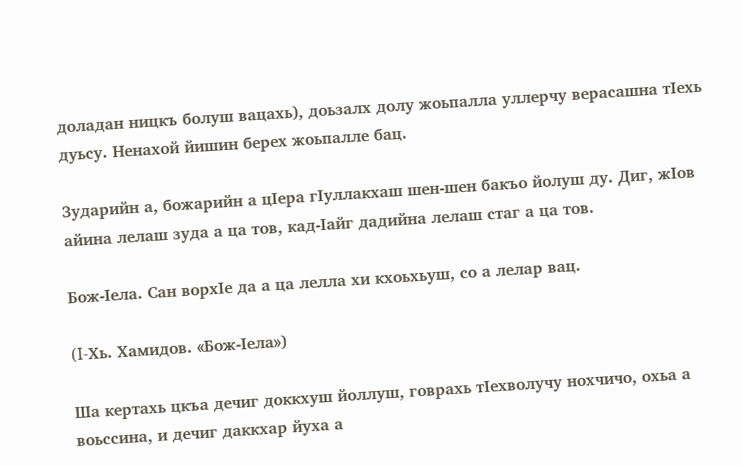доладан ницкъ болуш вацахь), доьзалх долу жоьпалла уллерчу верасашна тIехь дуьсу. Ненахой йишин берех жоьпалле бац.

Зударийн а, божарийн а цIера гIуллакхаш шен-шен бакъо йолуш ду. Диг, жIов айина лелаш зуда а ца тов, кад-Iайг дадийна лелаш стаг а ца тов.

Бож-Iела. Сан ворхIе да а ца лелла хи кхоьхьуш, со а лелар вац.

(I-Хь. Хамидов. «Бож-Iела»)

Ша кертахь цкъа дечиг доккхуш йоллуш, говрахь тIехволучу нохчичо, охьа а воьссина, и дечиг даккхар йуха а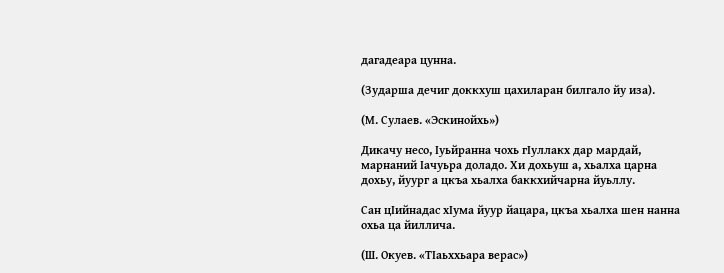дагадеара цунна.

(Зударша дечиг доккхуш цахиларан билгало йу иза).

(М. Сулаев. «Эскинойхь»)

Дикачу несо, Iуьйранна чохь гIуллакх дар мардай, марнаний Iачуьра доладо. Хи дохьуш а, хьалха царна дохьу, йуург а цкъа хьалха баккхийчарна йуьллу.

Сан цIийнадас хIума йуур йацара, цкъа хьалха шен нанна охьа ца йиллича.

(Ш. Окуев. «ТIаьххьара верас»)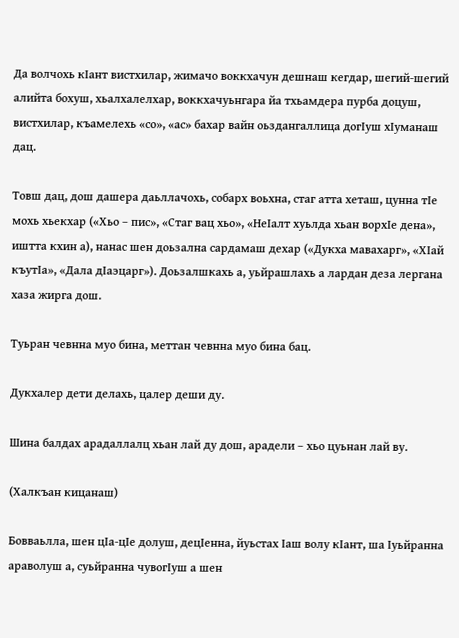Да волчохь кIант вистхилар, жимачо воккхачун дешнаш кегдар, шегий-шегий алийта бохуш, хьалхалелхар, воккхачуьнгара йа тхьамдера пурба доцуш, вистхилар, къамелехь «со», «ас» бахар вайн оьздангаллица догIуш хIуманаш дац.

Товш дац, дош дашера даьллачохь, собарх воьхна, стаг атта хеташ, цунна тIе мохь хьекхар («Хьо – пис», «Стаг вац хьо», «НеIалт хуьлда хьан ворхIе дена», иштта кхин а), нанас шен доьзална сардамаш дехар («Дукха мавахарг», «ХIай къутIа», «Дала дIаэцарг»). Доьзалшкахь а, уьйрашлахь а лардан деза лергана хаза жирга дош.

Туьран чевнна муо бина, меттан чевнна муо бина бац.

Дукхалер дети делахь, цалер деши ду.

Шина балдах арадаллалц хьан лай ду дош, арадели – хьо цуьнан лай ву.

(Халкъан кицанаш)

Бовваьлла, шен цIа-цIе долуш, децIенна, йуьстах Iаш волу кIант, ша Iуьйранна араволуш а, суьйранна чувогIуш а шен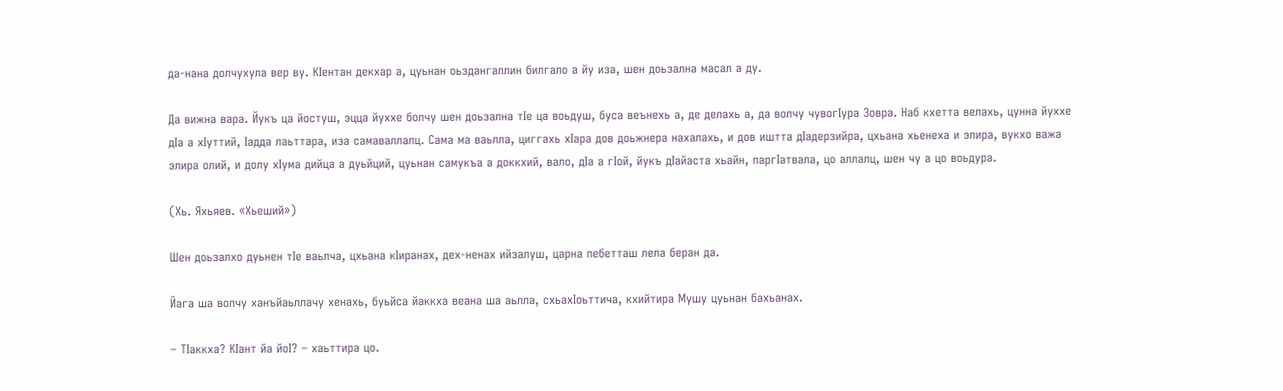да-нана долчухула вер ву. КIентан декхар а, цуьнан оьздангаллин билгало а йу иза, шен доьзална масал а ду.

Да вижна вара. Йукъ ца йостуш, эцца йуххе болчу шен доьзална тIе ца воьдуш, буса веънехь а, де делахь а, да волчу чувогIура Зовра. Наб кхетта велахь, цунна йуххе дIа а хIуттий, Iадда лаьттара, иза самаваллалц. Сама ма ваьлла, циггахь хIара дов доьжнера нахалахь, и дов иштта дIадерзийра, цхьана хьенеха и элира, вукхо важа элира олий, и долу хIума дийца а дуьйций, цуьнан самукъа а доккхий, вало, дIа а гIой, йукъ дIайаста хьайн, паргIатвала, цо аллалц, шен чу а цо воьдура.

(Хь. Яхьяев. «Хьеший»)

Шен доьзалхо дуьнен тIе ваьлча, цхьана кIиранах, дех-ненах ийзалуш, царна пебетташ лела беран да.

Йага ша волчу ханъйаьллачу хенахь, буьйса йаккха веана ша аьлла, схьахIоьттича, кхийтира Мушу цуьнан бахьанах.

– ТIаккха? КIант йа йоI? – хаьттира цо.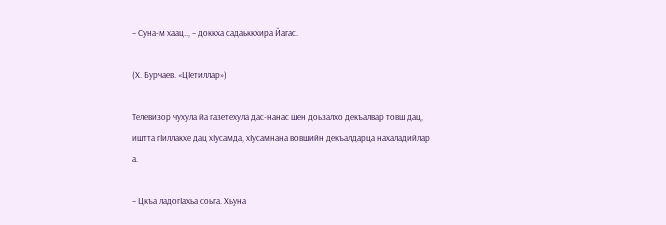– Суна-м хаац.., – доккха садаьккхира Йагас.

(Х. Бурчаев. «ЦIетиллар»)

Телевизор чухула йа газетехула дас-нанас шен доьзалхо декъалвар товш дац, иштта гIиллакхе дац хIусамда, хIусамнана вовшийн декъалдарца нахаладийлар а.

– Цкъа ладогIахьа соьга. Хьуна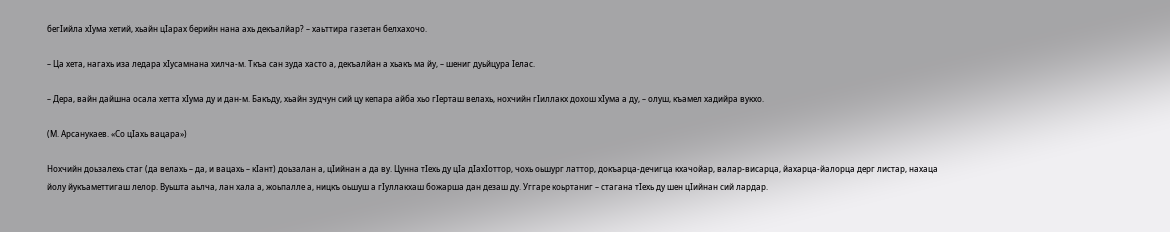бегIийла хIума хетий, хьайн цIарах берийн нана ахь декъалйар? – хаьттира газетан белхахочо.

– Ца хета, нагахь иза ледара хIусамнана хилча-м. Ткъа сан зуда хасто а, декъалйан а хьакъ ма йу, – шениг дуьйцура Iелас.

– Дера, вайн дайшна осала хетта хIума ду и дан-м. Бакъду, хьайн зудчун сий цу кепара айба хьо гIерташ велахь, нохчийн гIиллакх дохош хIума а ду, – олуш, къамел хадийра вукхо.

(М. Арсанукаев. «Со цIахь вацара»)

Нохчийн доьзалехь стаг (да велахь – да, и вацахь – кIант) доьзалан а, цIийнан а да ву. Цунна тIехь ду цIа дIахIоттор, чохь оьшург латтор, докъарца-дечигца кхачойар, валар-висарца, йахарца-йалорца дерг листар, нахаца йолу йукъаметтигаш лелор. Вуьшта аьлча, лан хала а, жоьпалле а, ницкъ оьшуш а гIуллакхаш божарша дан дезаш ду. Уггаре коьртаниг – стагана тIехь ду шен цIийнан сий лардар.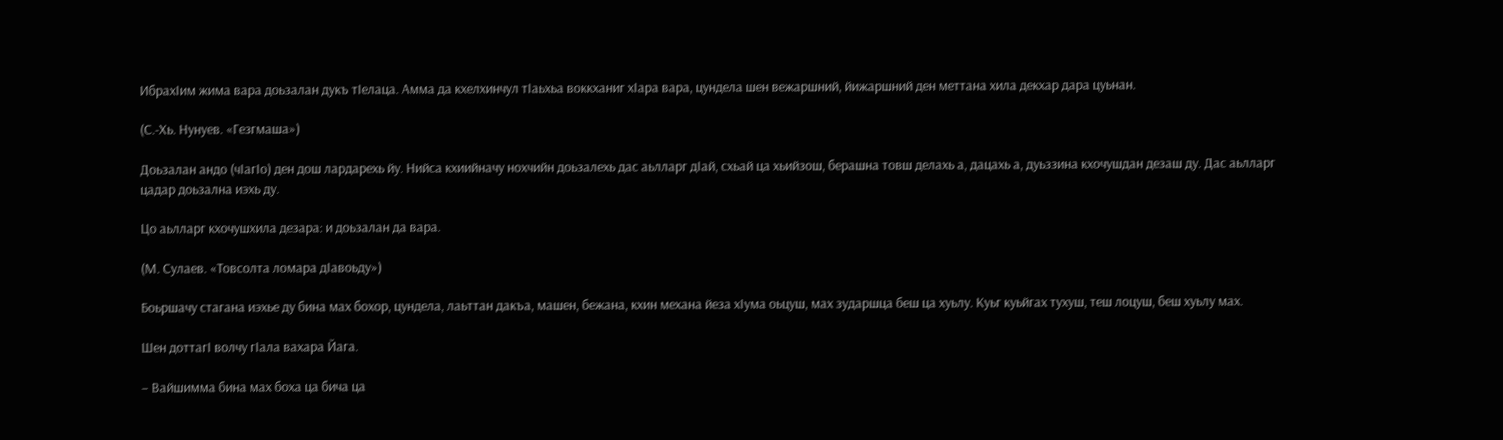ИбрахIим жима вара доьзалан дукъ тIелаца. Амма да кхелхинчул тIаьхьа воккханиг хIара вара, цундела шен вежаршний, йижаршний ден меттана хила декхар дара цуьнан.

(С.-Хь. Нунуев. «Гезгмаша»)

Доьзалан андо (чIагIо) ден дош лардарехь йу. Нийса кхиийначу нохчийн доьзалехь дас аьлларг дIай, схьай ца хьийзош, берашна товш делахь а, дацахь а, дуьззина кхочушдан дезаш ду. Дас аьлларг цадар доьзална иэхь ду.

Цо аьлларг кхочушхила дезара: и доьзалан да вара.

(М. Сулаев. «Товсолта ломара дIавоьду»)

Боьршачу стагана иэхье ду бина мах бохор, цундела, лаьттан дакъа, машен, бежана, кхин механа йеза хIума оьцуш, мах зударшца беш ца хуьлу. Куьг куьйгах тухуш, теш лоцуш, беш хуьлу мах.

Шен доттагI волчу гIала вахара Йага.

– Вайшимма бина мах боха ца бича ца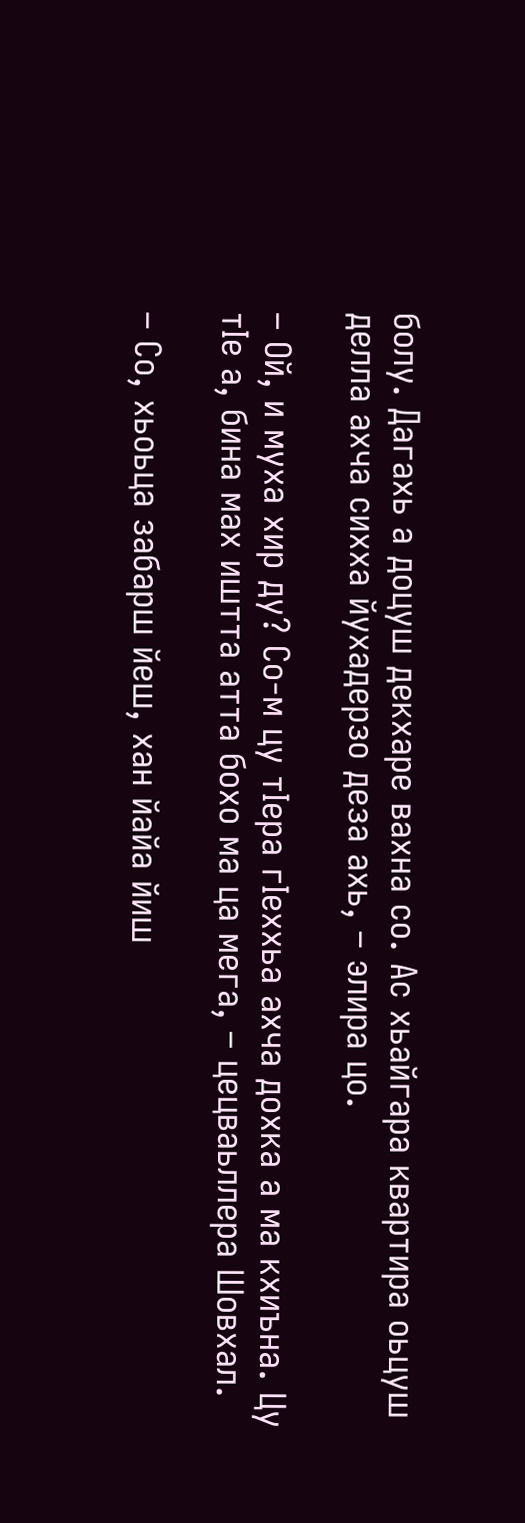болу. Дагахь а доцуш декхаре вахна со. Ас хьайгара квартира оьцуш делла ахча сихха йухадерзо деза ахь, – элира цо.

– Ой, и муха хир ду? Со-м цу тIера гIеххьа ахча дохка а ма кхиъна. Цу тIе а, бина мах иштта атта бохо ма ца мега, – цецваьллера Шовхал.

– Со, хьоьца забарш йеш, хан йайа йиш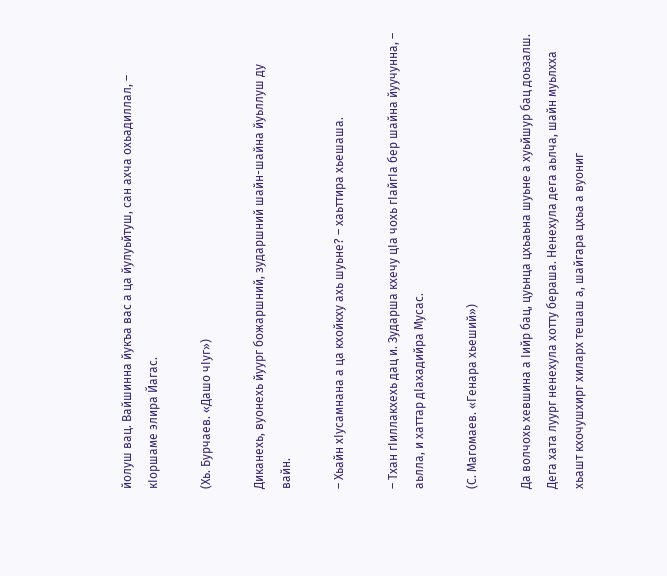йолуш вац. Вайшинна йукъа вас а ца йулуьйтуш, сан ахча охьадиллал, – кIоршаме элира Йагас.

(Хь. Бурчаев. «Дашо чIуг»)

Диканехь, вуонехь йуург божаршний, зударшний шайн-шайна йуьллуш ду вайн.

– Хьайн хIусамнана а ца кхойкху ахь шуьне? – хаьттира хьешаша.

– Тхан гIиллакхехь дац и. Зударша кхечу цIа чохь гIайгIа бер шайна йуучунна, – аьлла, и хаттар дIахадийра Мусас.

(С. Магомаев. «Генара хьеший»)

Да волчохь хевшина а Iийр бац, цуьнца цхьаьна шуьне а хуьйшур бац доьзалш. Дега хата луург ненехула хотту бераша. Ненехула дега аьлча, шайн муьлхха хьашт кхочушхирг хиларх тешаш а, шайгара цхьа а вуониг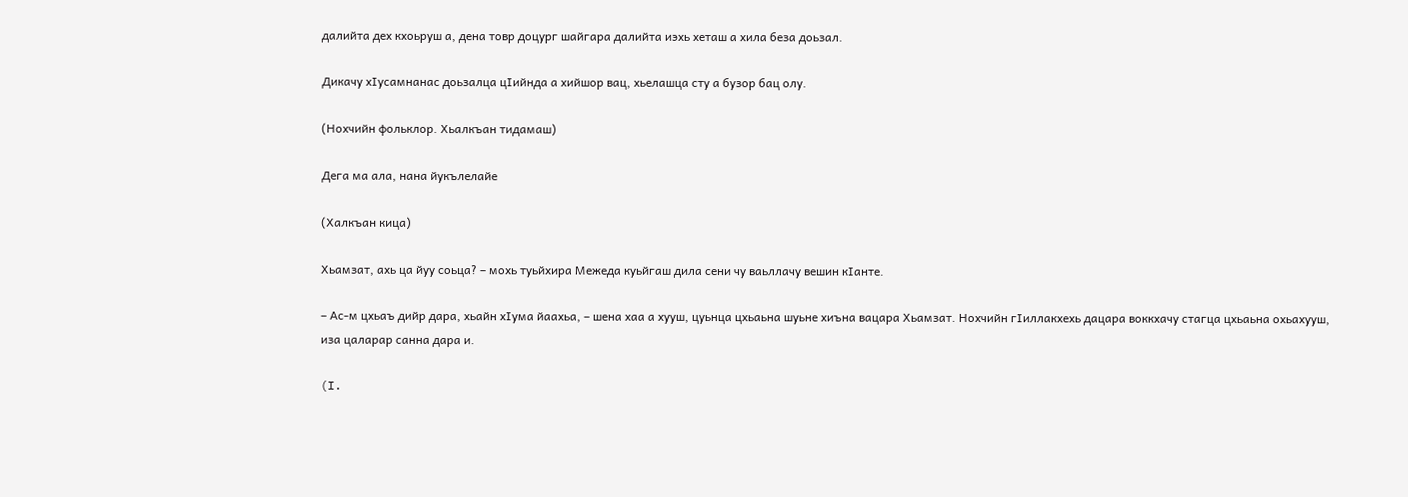далийта дех кхоьруш а, дена товр доцург шайгара далийта иэхь хеташ а хила беза доьзал.

Дикачу хIусамнанас доьзалца цIийнда а хийшор вац, хьелашца сту а бузор бац олу.

(Нохчийн фольклор. Хьалкъан тидамаш)

Дега ма ала, нана йукълелайе

(Халкъан кица)

Хьамзат, ахь ца йуу соьца? – мохь туьйхира Межеда куьйгаш дила сени чу ваьллачу вешин кIанте.

– Ас-м цхьаъ дийр дара, хьайн хIума йаахьа, – шена хаа а хууш, цуьнца цхьаьна шуьне хиъна вацара Хьамзат. Нохчийн гIиллакхехь дацара воккхачу стагца цхьаьна охьахууш, иза цаларар санна дара и.

(I.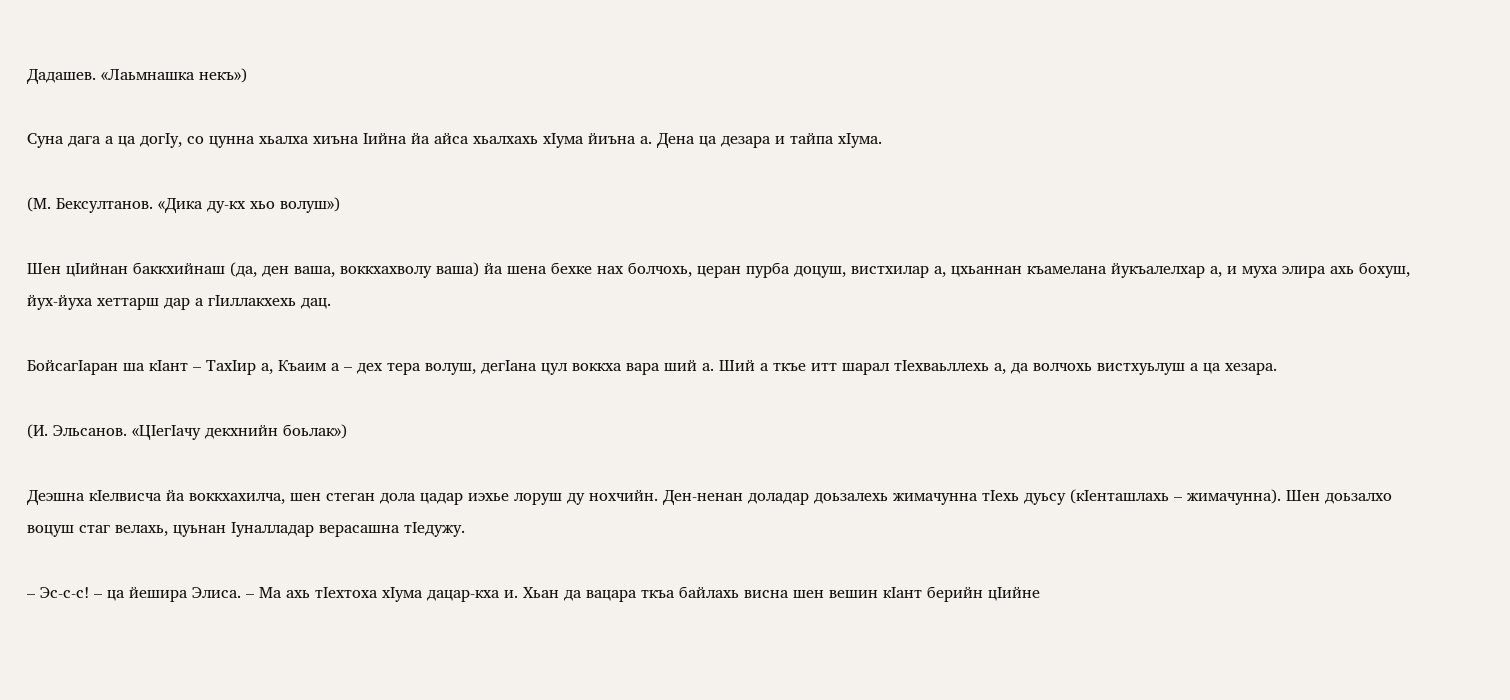Дадашев. «Лаьмнашка некъ»)

Суна дага а ца догIу, со цунна хьалха хиъна Iийна йа айса хьалхахь хIума йиъна а. Дена ца дезара и тайпа хIума.

(М. Бексултанов. «Дика ду-кх хьо волуш»)

Шен цIийнан баккхийнаш (да, ден ваша, воккхахволу ваша) йа шена бехке нах болчохь, церан пурба доцуш, вистхилар а, цхьаннан къамелана йукъалелхар а, и муха элира ахь бохуш, йух-йуха хеттарш дар а гIиллакхехь дац.

БойсагIаран ша кIант – ТахIир а, Къаим а – дех тера волуш, дегIана цул воккха вара ший а. Ший а ткъе итт шарал тIехваьллехь а, да волчохь вистхуьлуш а ца хезара.

(И. Эльсанов. «ЦIегIачу декхнийн боьлак»)

Деэшна кIелвисча йа воккхахилча, шен стеган дола цадар иэхье лоруш ду нохчийн. Ден-ненан доладар доьзалехь жимачунна тIехь дуьсу (кIенташлахь – жимачунна). Шен доьзалхо воцуш стаг велахь, цуьнан Iуналладар верасашна тIедужу.

– Эс-с-с! – ца йешира Элиса. – Ма ахь тIехтоха хIума дацар-кха и. Хьан да вацара ткъа байлахь висна шен вешин кIант берийн цIийне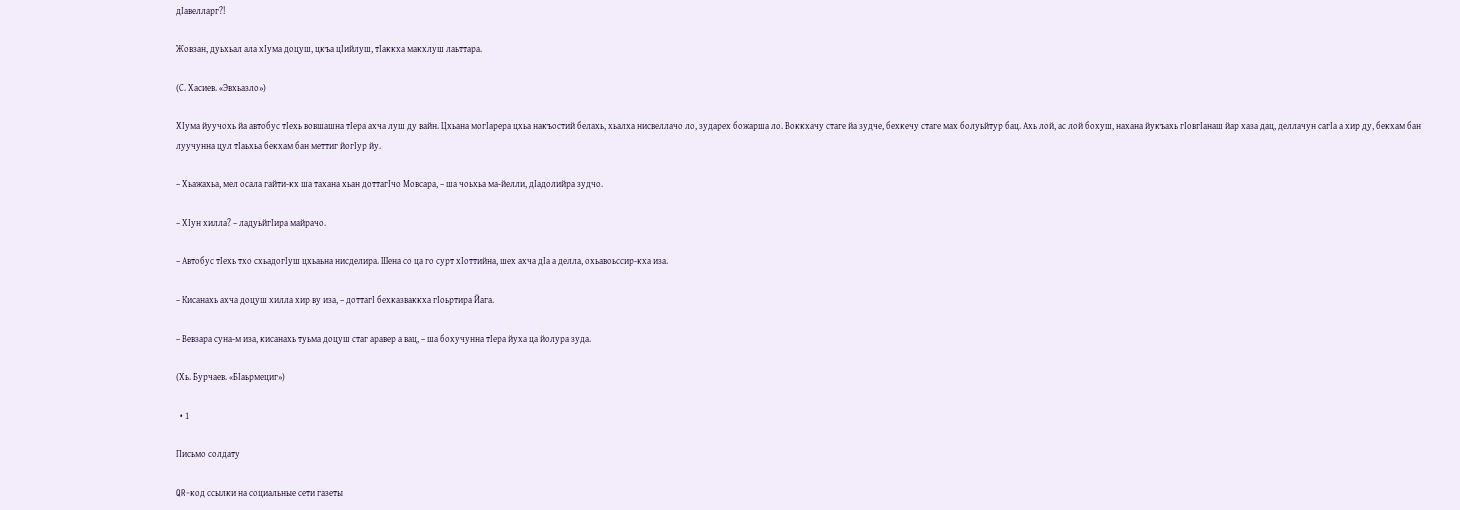дIавелларг?!

Жовзан, дуьхьал ала хIума доцуш, цкъа цIийлуш, тIаккха макхлуш лаьттара.

(С. Хасиев. «Эвхьазло»)

ХIума йуучохь йа автобус тIехь вовшашна тIера ахча луш ду вайн. Цхьана могIарера цхьа накъостий белахь, хьалха нисвеллачо ло, зударех божарша ло. Воккхачу стаге йа зудче, бехкечу стаге мах болуьйтур бац. Ахь лой, ас лой бохуш, нахана йукъахь гIовгIанаш йар хаза дац, деллачун сагIа а хир ду, бекхам бан луучунна цул тIаьхьа бекхам бан меттиг йогIур йу.

– Хьажахьа, мел осала гайти-кх ша тахана хьан доттагIчо Мовсара, – ша чоьхьа ма-йелли, дIадолийра зудчо.

– ХIун хилла? – ладуьйгIира майрачо.

– Автобус тIехь тхо схьадогIуш цхьаьна нисделира. Шена со ца го сурт хIоттийна, шех ахча дIа а делла, охьавоьссир-кха иза.

– Кисанахь ахча доцуш хилла хир ву иза, – доттагI бехказваккха гIоьртира Йага.

– Вевзара суна-м иза, кисанахь туьма доцуш стаг аравер а вац, – ша бохучунна тIера йуха ца йолура зуда.

(Хь. Бурчаев. «БIаьрмециг»)

  • 1

Письмо солдату

QR-код ссылки на социальные сети газеты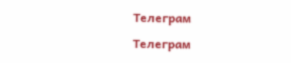Телеграм

Телеграм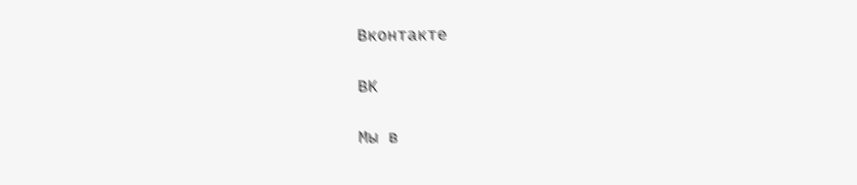Вконтакте

ВК

Мы в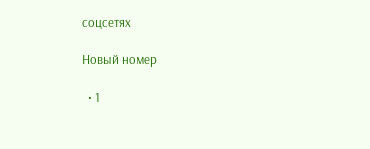соцсетях

Новый номер

  • 1